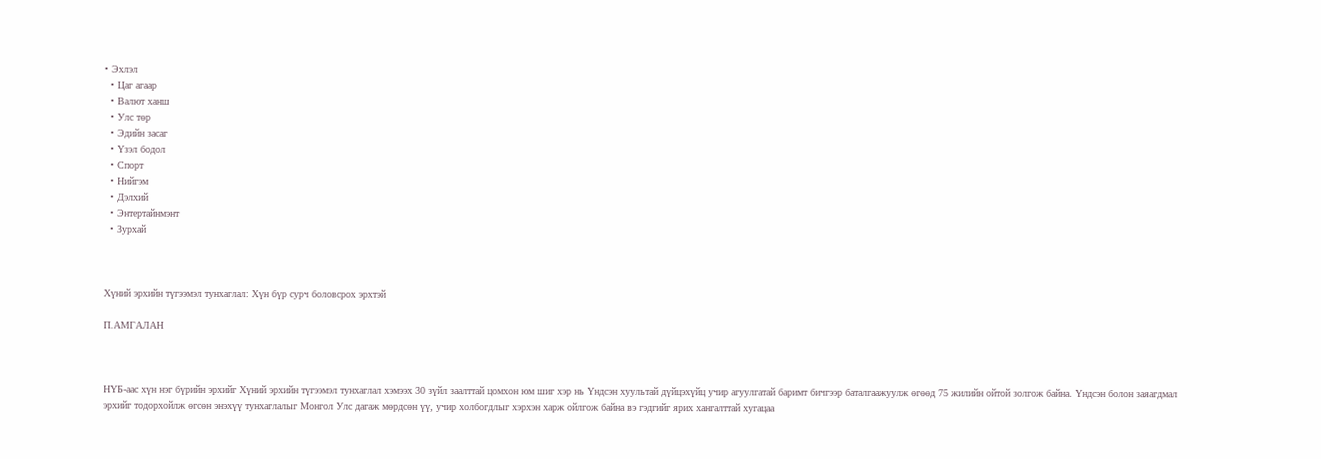• Эхлэл
  • Цаг агаар
  • Валют ханш
  • Улс төр
  • Эдийн засаг
  • Үзэл бодол
  • Спорт
  • Нийгэм
  • Дэлхий
  • Энтертайнмэнт
  • Зурхай



Хүний эрхийн түгээмэл тунхаглал: Хүн бүр сурч боловсрох эрхтэй

П.АМГАЛАН



НҮБ-аас хүн нэг бүрийн эрхийг Хүний эрхийн түгээмэл тунхаглал хэмээх 30 зүйл заалттай цомхон юм шиг хэр нь Үндсэн хуультай дүйцэхүйц учир агуулгатай баримт бичгээр баталгаажуулж өгөөд 75 жилийн ойтой золгож байна. Үндсэн болон заяагдмал эрхийг тодорхойлж өгсөн энэхүү тунхаглалыг Монгол Улс дагаж мөрдсөн үү, учир холбогдлыг хэрхэн харж ойлгож байна вэ гэдгийг ярих хангалттай хугацаа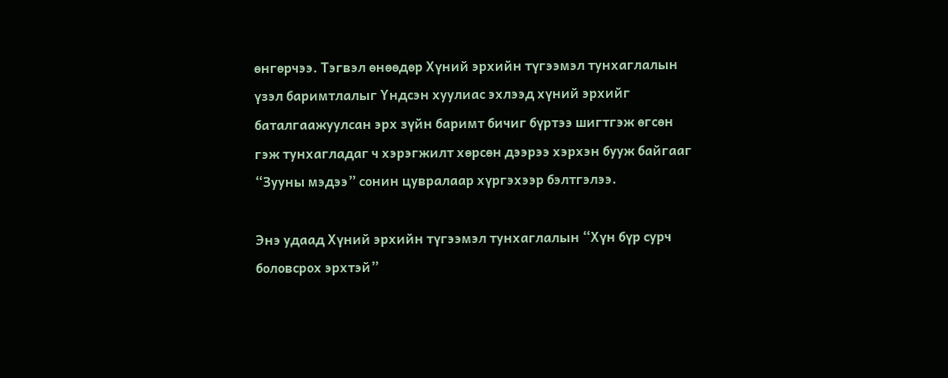өнгөрчээ. Тэгвэл өнөөдөр Хүний эрхийн түгээмэл тунхаглалын үзэл баримтлалыг Үндсэн хуулиас эхлээд хүний эрхийг баталгаaжуулсан эрх зүйн баримт бичиг бүртээ шигтгэж өгсөн гэж тунхагладаг ч хэрэгжилт хөрсөн дээрээ хэрхэн бууж байгааг “Зууны мэдээ” сонин цувралаар хүргэхээр бэлтгэлээ.

Энэ удаад Хүний эрхийн түгээмэл тунхаглалын “Хүн бүр сурч боловсрох эрхтэй”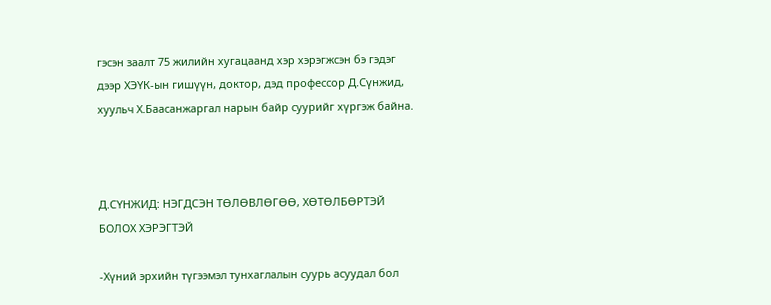гэсэн заалт 75 жилийн хугацаанд хэр хэрэгжсэн бэ гэдэг дээр ХЭҮК-ын гишүүн, доктор, дэд профессор Д.Сүнжид, хуульч Х.Баасанжаргал нарын байр суурийг хүргэж байна.



Д.СҮНЖИД: НЭГДСЭН ТӨЛӨВЛӨГӨӨ, ХӨТӨЛБӨРТЭЙ БОЛОХ ХЭРЭГТЭЙ

-Хүний эрхийн түгээмэл тунхаглалын суурь асуудал бол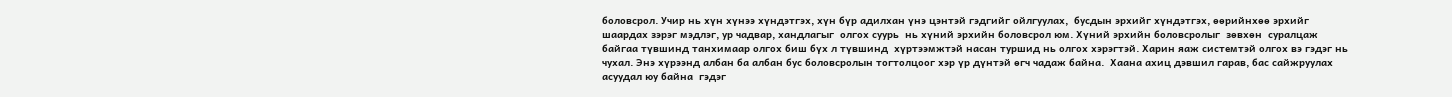боловсрол. Учир нь хүн хүнээ хүндэтгэх, хүн бүр адилхан үнэ цэнтэй гэдгийг ойлгуулах,  бусдын эрхийг хүндэтгэх, өөрийнхөө эрхийг шаардах зэрэг мэдлэг, ур чадвар, хандлагыг  олгох суурь  нь хүний эрхийн боловсрол юм. Хүний эрхийн боловсролыг  зөвхөн  суралцаж байгаа түвшинд танхимаар олгох биш бүх л түвшинд  хүртээмжтэй насан туршид нь олгох хэрэгтэй. Харин яаж системтэй олгох вэ гэдэг нь чухал. Энэ хүрээнд албан ба албан бус боловсролын тогтолцоог хэр үр дүнтэй өгч чадаж байна.  Хаана ахиц дэвшил гарав, бас сайжруулах асуудал юу байна  гэдэг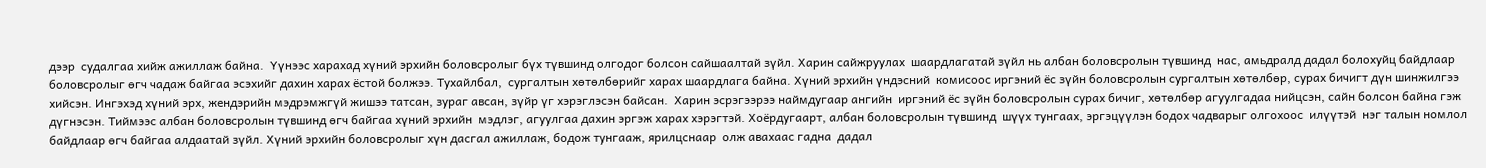дээр  судалгаа хийж ажиллаж байна.  Үүнээс харахад хүний эрхийн боловсролыг бүх түвшинд олгодог болсон сайшаалтай зүйл. Харин сайжруулах  шаардлагатай зүйл нь албан боловсролын түвшинд  нас, амьдралд дадал болохуйц байдлаар боловсролыг өгч чадаж байгаа эсэхийг дахин харах ёстой болжээ. Тухайлбал,  сургалтын хөтөлбөрийг харах шаардлага байна. Хүний эрхийн үндэсний  комисоос иргэний ёс зүйн боловсролын сургалтын хөтөлбөр, сурах бичигт дүн шинжилгээ хийсэн. Ингэхэд хүний эрх, жендэрийн мэдрэмжгүй жишээ татсан, зураг авсан, зүйр үг хэрэглэсэн байсан.  Харин эсрэгээрээ наймдугаар ангийн  иргэний ёс зүйн боловсролын сурах бичиг, хөтөлбөр агуулгадаа нийцсэн, сайн болсон байна гэж дүгнэсэн. Тиймээс албан боловсролын түвшинд өгч байгаа хүний эрхийн  мэдлэг, агуулгаа дахин эргэж харах хэрэгтэй. Хоёрдугаарт, албан боловсролын түвшинд  шүүх тунгаах, эргэцүүлэн бодох чадварыг олгохоос  илүүтэй  нэг талын номлол байдлаар өгч байгаа алдаатай зүйл. Хүний эрхийн боловсролыг хүн дасгал ажиллаж, бодож тунгааж, ярилцснаар  олж авахаас гадна  дадал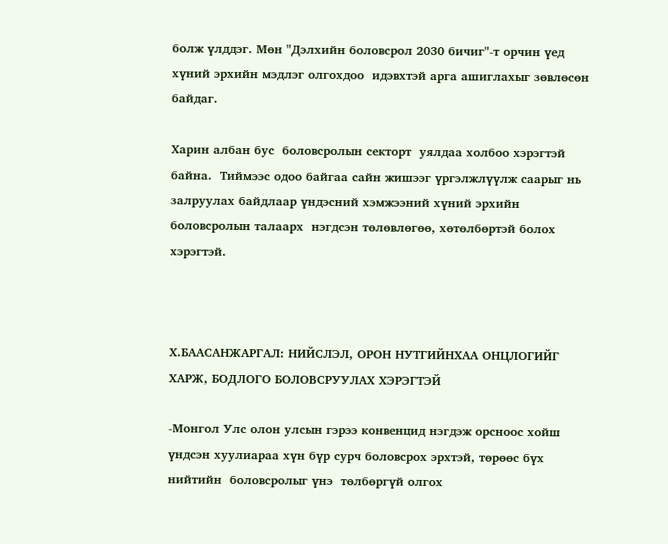болж үлддэг. Мөн "Дэлхийн боловсрол 2030 бичиг"-т орчин үед хүний эрхийн мэдлэг олгохдоо  идэвхтэй арга ашиглахыг зөвлөсөн байдаг.

Харин албан бус  боловсролын секторт  уялдаа холбоо хэрэгтэй байна.  Тиймээс одоо байгаа сайн жишээг үргэлжлүүлж саарыг нь залруулах байдлаар үндэсний хэмжээний хүний эрхийн боловсролын талаарх  нэгдсэн төлөвлөгөө, хөтөлбөртэй болох хэрэгтэй.



Х.БААСАНЖАРГАЛ: НИЙСЛЭЛ, ОРОН НУТГИЙНХАА ОНЦЛОГИЙГ ХАРЖ, БОДЛОГО БОЛОВСРУУЛАХ ХЭРЭГТЭЙ

-Монгол Улс олон улсын гэрээ конвенцид нэгдэж орсноос хойш үндсэн хуулиараа хүн бүр сурч боловсрох эрхтэй, төрөөс бүх нийтийн  боловсролыг үнэ  төлбөргүй олгох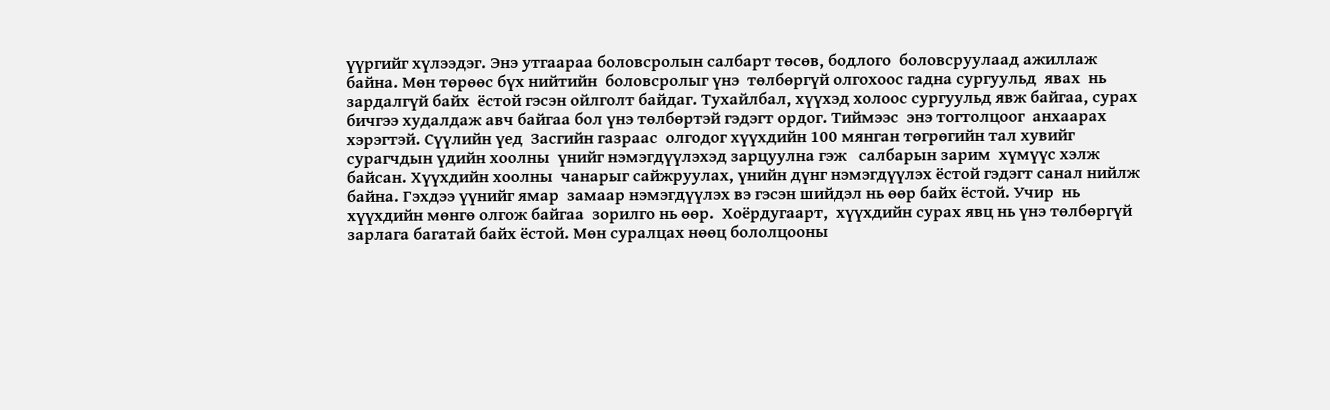үүргийг хүлээдэг. Энэ утгаараа боловсролын салбарт төсөв, бодлого  боловсруулаад ажиллаж байна. Мөн төрөөс бүх нийтийн  боловсролыг үнэ  төлбөргүй олгохоос гадна сургуульд  явах  нь зардалгүй байх  ёстой гэсэн ойлголт байдаг. Тухайлбал, хүүхэд холоос сургуульд явж байгаа, сурах бичгээ худалдаж авч байгаа бол үнэ төлбөртэй гэдэгт ордог. Тиймээс  энэ тогтолцоог  анхаарах хэрэгтэй. Сүүлийн үед  Засгийн газраас  олгодог хүүхдийн 100 мянган төгрөгийн тал хувийг сурагчдын үдийн хоолны  үнийг нэмэгдүүлэхэд зарцуулна гэж   салбарын зарим  хүмүүс хэлж байсан. Хүүхдийн хоолны  чанарыг сайжруулах, үнийн дүнг нэмэгдүүлэх ёстой гэдэгт санал нийлж байна. Гэхдээ үүнийг ямар  замаар нэмэгдүүлэх вэ гэсэн шийдэл нь өөр байх ёстой. Учир  нь хүүхдийн мөнгө олгож байгаа  зорилго нь өөр.  Хоёрдугаарт,  хүүхдийн сурах явц нь үнэ төлбөргүй зарлага багатай байх ёстой. Мөн суралцах нөөц бололцооны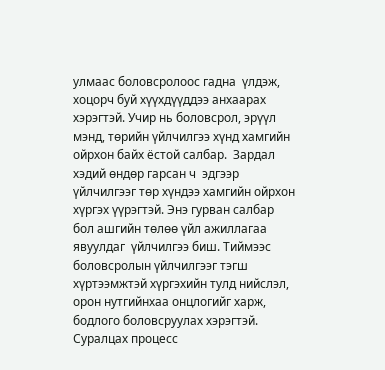улмаас боловсролоос гадна  үлдэж, хоцорч буй хүүхдүүддээ анхаарах хэрэгтэй. Учир нь боловсрол, эрүүл мэнд, төрийн үйлчилгээ хүнд хамгийн ойрхон байх ёстой салбар.  Зардал хэдий өндөр гарсан ч  эдгээр үйлчилгээг төр хүндээ хамгийн ойрхон хүргэх үүрэгтэй. Энэ гурван салбар бол ашгийн төлөө үйл ажиллагаа явуулдаг  үйлчилгээ биш. Тиймээс боловсролын үйлчилгээг тэгш хүртээмжтэй хүргэхийн тулд нийслэл,  орон нутгийнхаа онцлогийг харж, бодлого боловсруулах хэрэгтэй. Суралцах процесс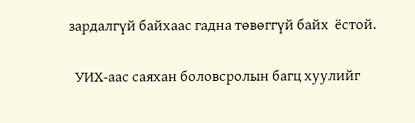зардалгүй байхаас гадна төвөггүй байх  ёстой.

  УИХ-аас саяхан боловсролын багц хуулийг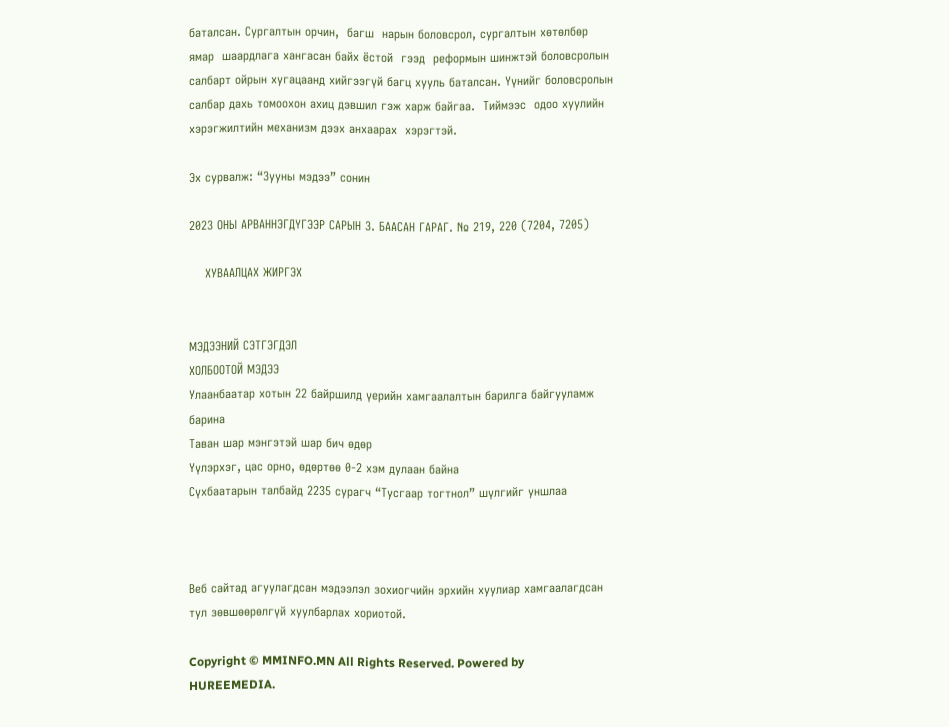баталсан. Сургалтын орчин,  багш  нарын боловсрол, сургалтын хөтөлбөр ямар  шаардлага хангасан байх ёстой  гээд  реформын шинжтэй боловсролын салбарт ойрын хугацаанд хийгээгүй багц хууль баталсан. Үүнийг боловсролын салбар дахь томоохон ахиц дэвшил гэж харж байгаа.  Тиймээс  одоо хуулийн хэрэгжилтийн механизм дээх анхаарах  хэрэгтэй.

Эх сурвалж: “Зууны мэдээ” сонин

2023 ОНЫ АРВАННЭГДҮГЭЭР САРЫН 3. БААСАН ГАРАГ. № 219, 220 (7204, 7205)

    ХУВААЛЦАХ ЖИРГЭХ


МЭДЭЭНИЙ СЭТГЭГДЭЛ
ХОЛБООТОЙ МЭДЭЭ
Улаанбаатар хотын 22 байршилд үерийн хамгаалалтын барилга байгууламж барина
Таван шар мэнгэтэй шар бич өдөр
Үүлэрхэг, цас орно, өдөртөө 0-2 хэм дулаан байна
Сүхбаатарын талбайд 2235 сурагч “Тусгаар тогтнол” шүлгийг уншлаа



Веб сайтад агуулагдсан мэдээлэл зохиогчийн эрхийн хуулиар хамгаалагдсан тул зөвшөөрөлгүй хуулбарлах хориотой.

Copyright © MMINFO.MN All Rights Reserved. Powered by HUREEMEDIA.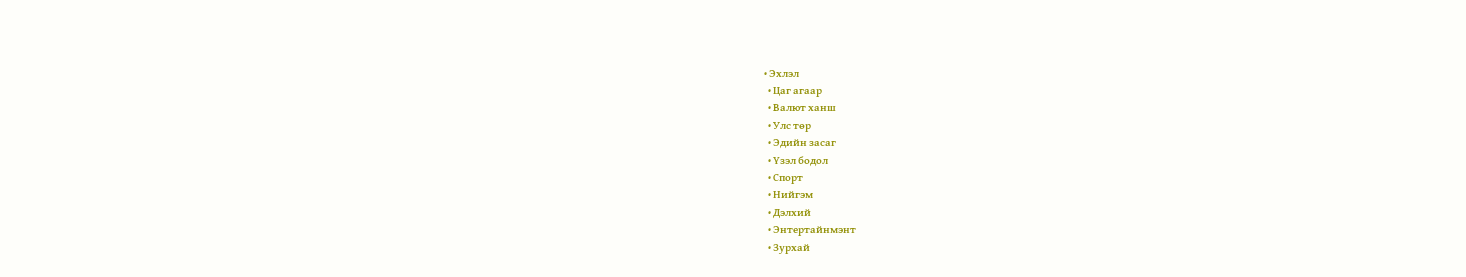• Эхлэл
  • Цаг агаар
  • Валют ханш
  • Улс төр
  • Эдийн засаг
  • Үзэл бодол
  • Спорт
  • Нийгэм
  • Дэлхий
  • Энтертайнмэнт
  • Зурхай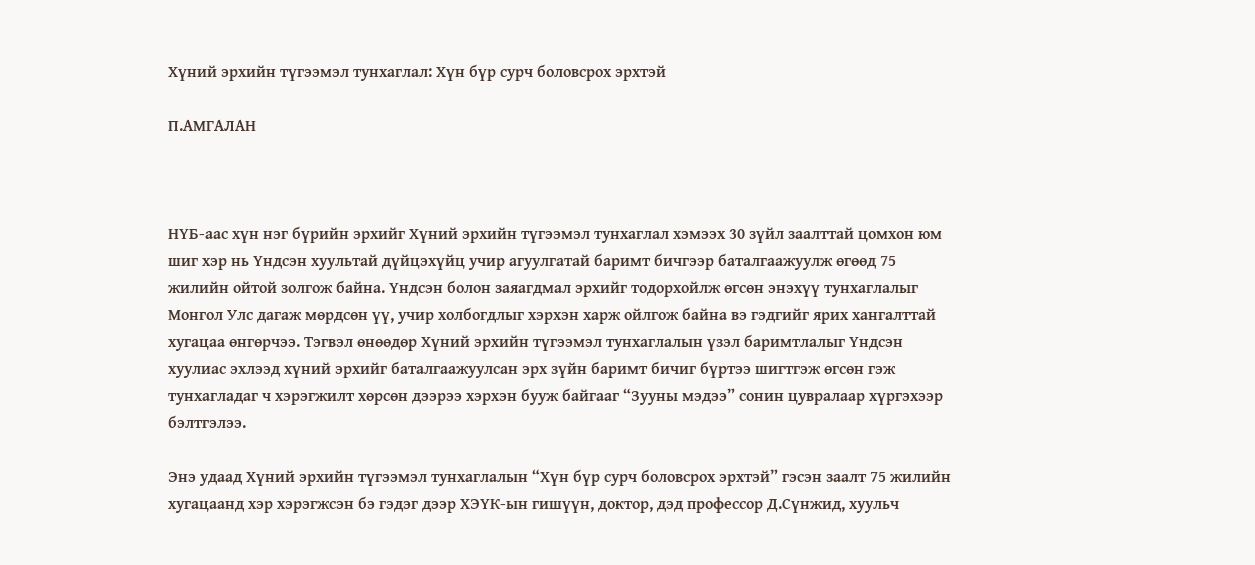Хүний эрхийн түгээмэл тунхаглал: Хүн бүр сурч боловсрох эрхтэй

П.АМГАЛАН



НҮБ-аас хүн нэг бүрийн эрхийг Хүний эрхийн түгээмэл тунхаглал хэмээх 30 зүйл заалттай цомхон юм шиг хэр нь Үндсэн хуультай дүйцэхүйц учир агуулгатай баримт бичгээр баталгаажуулж өгөөд 75 жилийн ойтой золгож байна. Үндсэн болон заяагдмал эрхийг тодорхойлж өгсөн энэхүү тунхаглалыг Монгол Улс дагаж мөрдсөн үү, учир холбогдлыг хэрхэн харж ойлгож байна вэ гэдгийг ярих хангалттай хугацаа өнгөрчээ. Тэгвэл өнөөдөр Хүний эрхийн түгээмэл тунхаглалын үзэл баримтлалыг Үндсэн хуулиас эхлээд хүний эрхийг баталгаaжуулсан эрх зүйн баримт бичиг бүртээ шигтгэж өгсөн гэж тунхагладаг ч хэрэгжилт хөрсөн дээрээ хэрхэн бууж байгааг “Зууны мэдээ” сонин цувралаар хүргэхээр бэлтгэлээ.

Энэ удаад Хүний эрхийн түгээмэл тунхаглалын “Хүн бүр сурч боловсрох эрхтэй” гэсэн заалт 75 жилийн хугацаанд хэр хэрэгжсэн бэ гэдэг дээр ХЭҮК-ын гишүүн, доктор, дэд профессор Д.Сүнжид, хуульч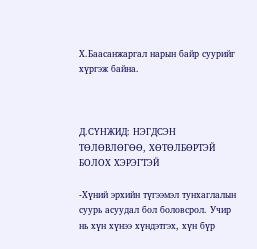Х.Баасанжаргал нарын байр суурийг хүргэж байна.



Д.СҮНЖИД: НЭГДСЭН ТӨЛӨВЛӨГӨӨ, ХӨТӨЛБӨРТЭЙ БОЛОХ ХЭРЭГТЭЙ

-Хүний эрхийн түгээмэл тунхаглалын суурь асуудал бол боловсрол. Учир нь хүн хүнээ хүндэтгэх, хүн бүр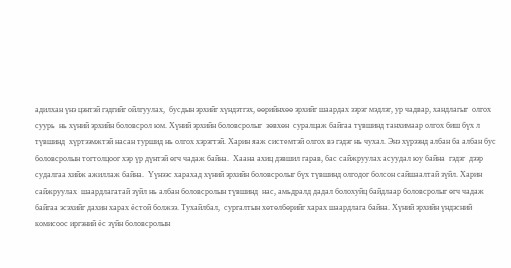адилхан үнэ цэнтэй гэдгийг ойлгуулах,  бусдын эрхийг хүндэтгэх, өөрийнхөө эрхийг шаардах зэрэг мэдлэг, ур чадвар, хандлагыг  олгох суурь  нь хүний эрхийн боловсрол юм. Хүний эрхийн боловсролыг  зөвхөн  суралцаж байгаа түвшинд танхимаар олгох биш бүх л түвшинд  хүртээмжтэй насан туршид нь олгох хэрэгтэй. Харин яаж системтэй олгох вэ гэдэг нь чухал. Энэ хүрээнд албан ба албан бус боловсролын тогтолцоог хэр үр дүнтэй өгч чадаж байна.  Хаана ахиц дэвшил гарав, бас сайжруулах асуудал юу байна  гэдэг  дээр  судалгаа хийж ажиллаж байна.  Үүнээс харахад хүний эрхийн боловсролыг бүх түвшинд олгодог болсон сайшаалтай зүйл. Харин сайжруулах  шаардлагатай зүйл нь албан боловсролын түвшинд  нас, амьдралд дадал болохуйц байдлаар боловсролыг өгч чадаж байгаа эсэхийг дахин харах ёстой болжээ. Тухайлбал,  сургалтын хөтөлбөрийг харах шаардлага байна. Хүний эрхийн үндэсний  комисоос иргэний ёс зүйн боловсролын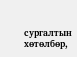сургалтын хөтөлбөр,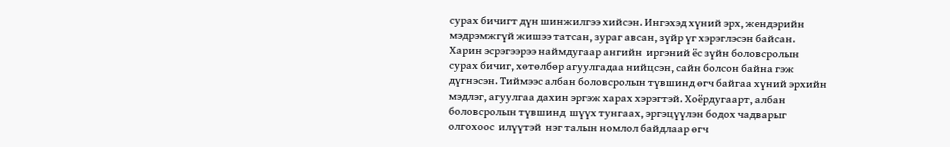сурах бичигт дүн шинжилгээ хийсэн. Ингэхэд хүний эрх, жендэрийн мэдрэмжгүй жишээ татсан, зураг авсан, зүйр үг хэрэглэсэн байсан.  Харин эсрэгээрээ наймдугаар ангийн  иргэний ёс зүйн боловсролын сурах бичиг, хөтөлбөр агуулгадаа нийцсэн, сайн болсон байна гэж дүгнэсэн. Тиймээс албан боловсролын түвшинд өгч байгаа хүний эрхийн  мэдлэг, агуулгаа дахин эргэж харах хэрэгтэй. Хоёрдугаарт, албан боловсролын түвшинд  шүүх тунгаах, эргэцүүлэн бодох чадварыг олгохоос  илүүтэй  нэг талын номлол байдлаар өгч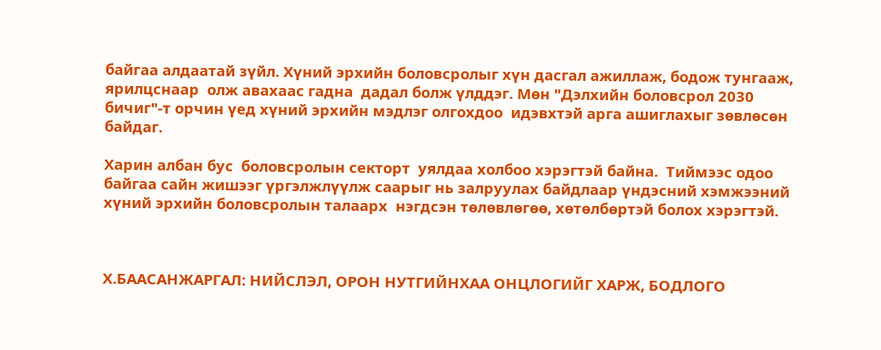байгаа алдаатай зүйл. Хүний эрхийн боловсролыг хүн дасгал ажиллаж, бодож тунгааж, ярилцснаар  олж авахаас гадна  дадал болж үлддэг. Мөн "Дэлхийн боловсрол 2030 бичиг"-т орчин үед хүний эрхийн мэдлэг олгохдоо  идэвхтэй арга ашиглахыг зөвлөсөн байдаг.

Харин албан бус  боловсролын секторт  уялдаа холбоо хэрэгтэй байна.  Тиймээс одоо байгаа сайн жишээг үргэлжлүүлж саарыг нь залруулах байдлаар үндэсний хэмжээний хүний эрхийн боловсролын талаарх  нэгдсэн төлөвлөгөө, хөтөлбөртэй болох хэрэгтэй.



Х.БААСАНЖАРГАЛ: НИЙСЛЭЛ, ОРОН НУТГИЙНХАА ОНЦЛОГИЙГ ХАРЖ, БОДЛОГО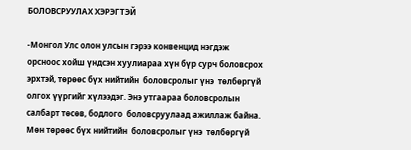БОЛОВСРУУЛАХ ХЭРЭГТЭЙ

-Монгол Улс олон улсын гэрээ конвенцид нэгдэж орсноос хойш үндсэн хуулиараа хүн бүр сурч боловсрох эрхтэй, төрөөс бүх нийтийн  боловсролыг үнэ  төлбөргүй олгох үүргийг хүлээдэг. Энэ утгаараа боловсролын салбарт төсөв, бодлого  боловсруулаад ажиллаж байна. Мөн төрөөс бүх нийтийн  боловсролыг үнэ  төлбөргүй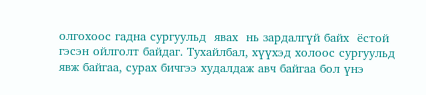олгохоос гадна сургуульд  явах  нь зардалгүй байх  ёстой гэсэн ойлголт байдаг. Тухайлбал, хүүхэд холоос сургуульд явж байгаа, сурах бичгээ худалдаж авч байгаа бол үнэ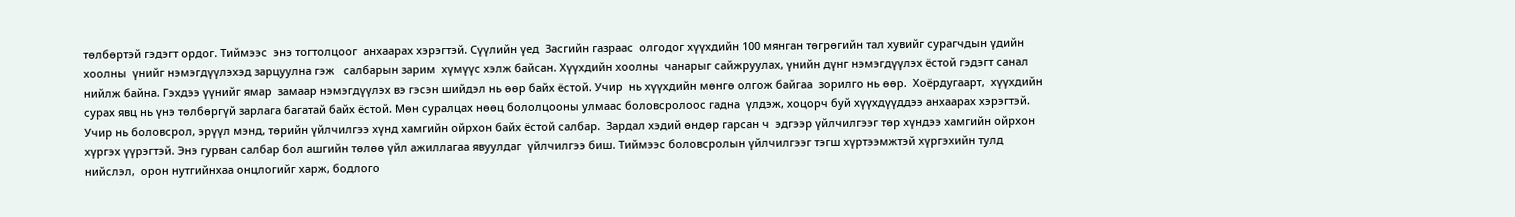төлбөртэй гэдэгт ордог. Тиймээс  энэ тогтолцоог  анхаарах хэрэгтэй. Сүүлийн үед  Засгийн газраас  олгодог хүүхдийн 100 мянган төгрөгийн тал хувийг сурагчдын үдийн хоолны  үнийг нэмэгдүүлэхэд зарцуулна гэж   салбарын зарим  хүмүүс хэлж байсан. Хүүхдийн хоолны  чанарыг сайжруулах, үнийн дүнг нэмэгдүүлэх ёстой гэдэгт санал нийлж байна. Гэхдээ үүнийг ямар  замаар нэмэгдүүлэх вэ гэсэн шийдэл нь өөр байх ёстой. Учир  нь хүүхдийн мөнгө олгож байгаа  зорилго нь өөр.  Хоёрдугаарт,  хүүхдийн сурах явц нь үнэ төлбөргүй зарлага багатай байх ёстой. Мөн суралцах нөөц бололцооны улмаас боловсролоос гадна  үлдэж, хоцорч буй хүүхдүүддээ анхаарах хэрэгтэй. Учир нь боловсрол, эрүүл мэнд, төрийн үйлчилгээ хүнд хамгийн ойрхон байх ёстой салбар.  Зардал хэдий өндөр гарсан ч  эдгээр үйлчилгээг төр хүндээ хамгийн ойрхон хүргэх үүрэгтэй. Энэ гурван салбар бол ашгийн төлөө үйл ажиллагаа явуулдаг  үйлчилгээ биш. Тиймээс боловсролын үйлчилгээг тэгш хүртээмжтэй хүргэхийн тулд нийслэл,  орон нутгийнхаа онцлогийг харж, бодлого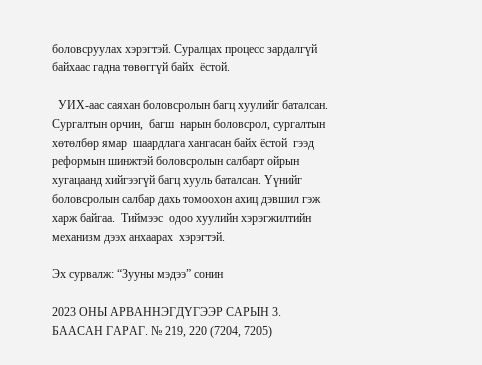боловсруулах хэрэгтэй. Суралцах процесс зардалгүй байхаас гадна төвөггүй байх  ёстой.

  УИХ-аас саяхан боловсролын багц хуулийг баталсан. Сургалтын орчин,  багш  нарын боловсрол, сургалтын хөтөлбөр ямар  шаардлага хангасан байх ёстой  гээд  реформын шинжтэй боловсролын салбарт ойрын хугацаанд хийгээгүй багц хууль баталсан. Үүнийг боловсролын салбар дахь томоохон ахиц дэвшил гэж харж байгаа.  Тиймээс  одоо хуулийн хэрэгжилтийн механизм дээх анхаарах  хэрэгтэй.

Эх сурвалж: “Зууны мэдээ” сонин

2023 ОНЫ АРВАННЭГДҮГЭЭР САРЫН 3. БААСАН ГАРАГ. № 219, 220 (7204, 7205)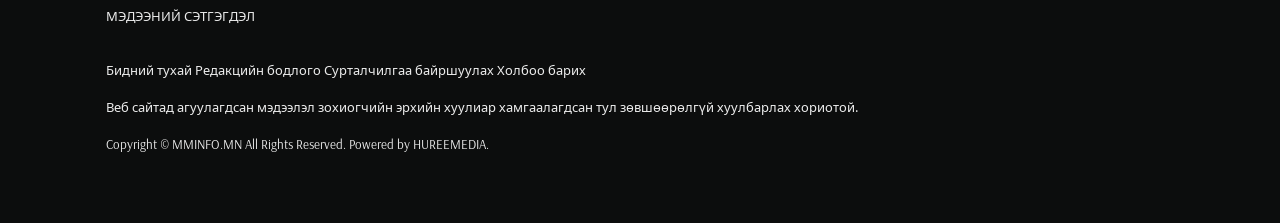МЭДЭЭНИЙ СЭТГЭГДЭЛ


Бидний тухай Редакцийн бодлого Сурталчилгаа байршуулах Холбоо барих

Веб сайтад агуулагдсан мэдээлэл зохиогчийн эрхийн хуулиар хамгаалагдсан тул зөвшөөрөлгүй хуулбарлах хориотой.

Copyright © MMINFO.MN All Rights Reserved. Powered by HUREEMEDIA.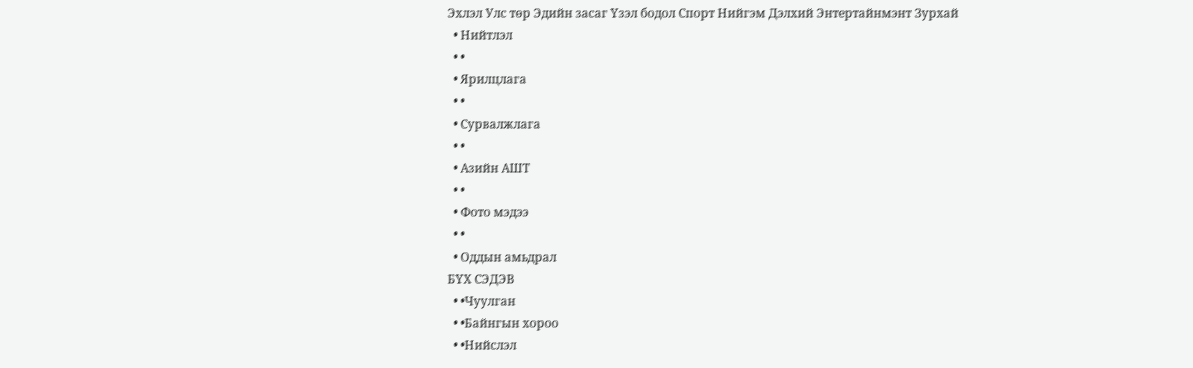Эхлэл Улс төр Эдийн засаг Үзэл бодол Спорт Нийгэм Дэлхий Энтертайнмэнт Зурхай
  • Нийтлэл
  • •
  • Ярилцлага
  • •
  • Сурвалжлага
  • •
  • Азийн АШТ
  • •
  • Фото мэдээ
  • •
  • Оддын амьдрал
БҮХ СЭДЭВ
  • •Чуулган
  • •Байнгын хороо
  • •Нийслэл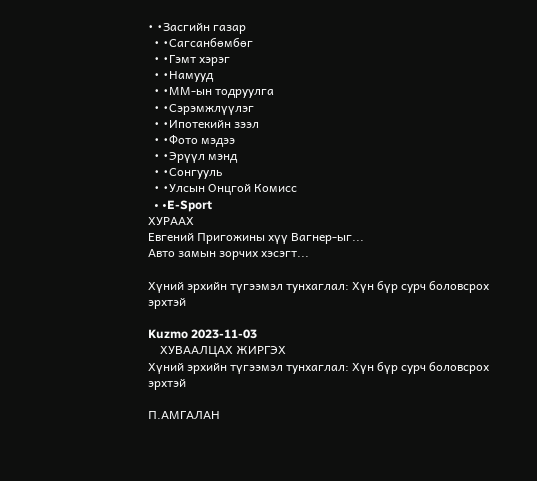• •Засгийн газар
  • •Сагсанбөмбөг
  • •Гэмт хэрэг
  • •Намууд
  • •ММ-ын тодруулга
  • •Сэрэмжлүүлэг
  • •Ипотекийн зээл
  • •Фото мэдээ
  • •Эрүүл мэнд
  • •Сонгууль
  • •Улсын Онцгой Комисс
  • •E-Sport
ХУРААХ
Евгений Пригожины хүү Вагнер-ыг...
Авто замын зорчих хэсэгт...

Хүний эрхийн түгээмэл тунхаглал: Хүн бүр сурч боловсрох эрхтэй

Kuzmo 2023-11-03
    ХУВААЛЦАХ ЖИРГЭХ
Хүний эрхийн түгээмэл тунхаглал: Хүн бүр сурч боловсрох эрхтэй

П.АМГАЛАН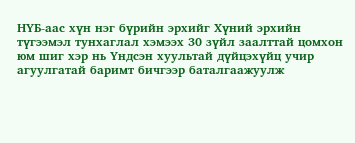НҮБ-аас хүн нэг бүрийн эрхийг Хүний эрхийн түгээмэл тунхаглал хэмээх 30 зүйл заалттай цомхон юм шиг хэр нь Үндсэн хуультай дүйцэхүйц учир агуулгатай баримт бичгээр баталгаажуулж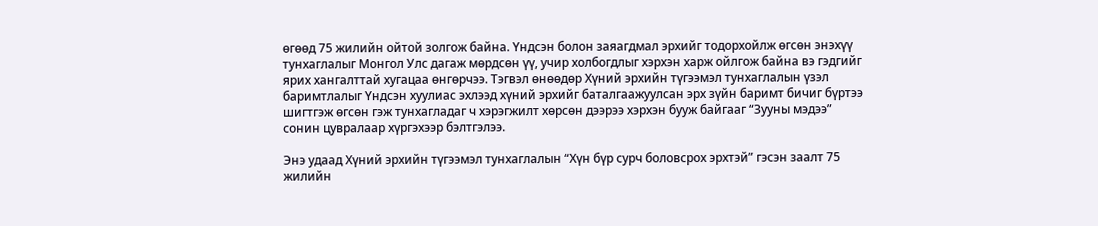өгөөд 75 жилийн ойтой золгож байна. Үндсэн болон заяагдмал эрхийг тодорхойлж өгсөн энэхүү тунхаглалыг Монгол Улс дагаж мөрдсөн үү, учир холбогдлыг хэрхэн харж ойлгож байна вэ гэдгийг ярих хангалттай хугацаа өнгөрчээ. Тэгвэл өнөөдөр Хүний эрхийн түгээмэл тунхаглалын үзэл баримтлалыг Үндсэн хуулиас эхлээд хүний эрхийг баталгаaжуулсан эрх зүйн баримт бичиг бүртээ шигтгэж өгсөн гэж тунхагладаг ч хэрэгжилт хөрсөн дээрээ хэрхэн бууж байгааг “Зууны мэдээ” сонин цувралаар хүргэхээр бэлтгэлээ.

Энэ удаад Хүний эрхийн түгээмэл тунхаглалын “Хүн бүр сурч боловсрох эрхтэй” гэсэн заалт 75 жилийн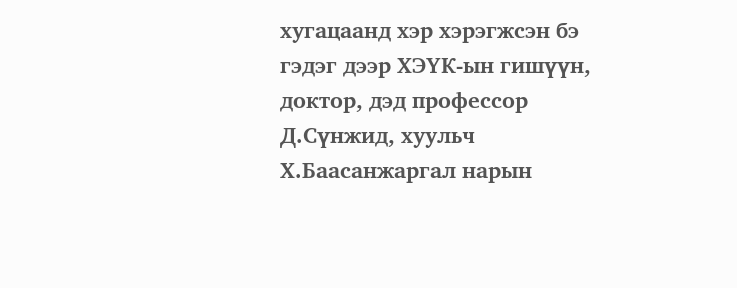хугацаанд хэр хэрэгжсэн бэ гэдэг дээр ХЭҮК-ын гишүүн, доктор, дэд профессор Д.Сүнжид, хуульч Х.Баасанжаргал нарын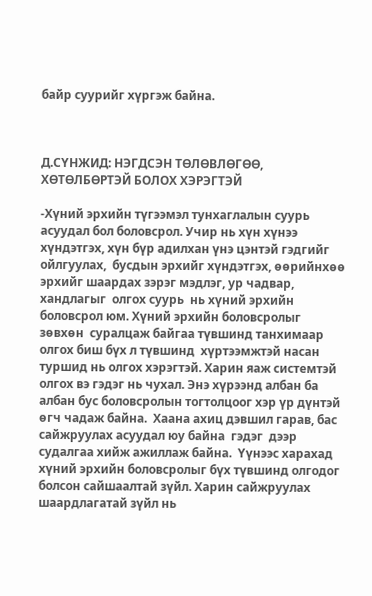байр суурийг хүргэж байна.



Д.СҮНЖИД: НЭГДСЭН ТӨЛӨВЛӨГӨӨ, ХӨТӨЛБӨРТЭЙ БОЛОХ ХЭРЭГТЭЙ

-Хүний эрхийн түгээмэл тунхаглалын суурь асуудал бол боловсрол. Учир нь хүн хүнээ хүндэтгэх, хүн бүр адилхан үнэ цэнтэй гэдгийг ойлгуулах,  бусдын эрхийг хүндэтгэх, өөрийнхөө эрхийг шаардах зэрэг мэдлэг, ур чадвар, хандлагыг  олгох суурь  нь хүний эрхийн боловсрол юм. Хүний эрхийн боловсролыг  зөвхөн  суралцаж байгаа түвшинд танхимаар олгох биш бүх л түвшинд  хүртээмжтэй насан туршид нь олгох хэрэгтэй. Харин яаж системтэй олгох вэ гэдэг нь чухал. Энэ хүрээнд албан ба албан бус боловсролын тогтолцоог хэр үр дүнтэй өгч чадаж байна.  Хаана ахиц дэвшил гарав, бас сайжруулах асуудал юу байна  гэдэг  дээр  судалгаа хийж ажиллаж байна.  Үүнээс харахад хүний эрхийн боловсролыг бүх түвшинд олгодог болсон сайшаалтай зүйл. Харин сайжруулах  шаардлагатай зүйл нь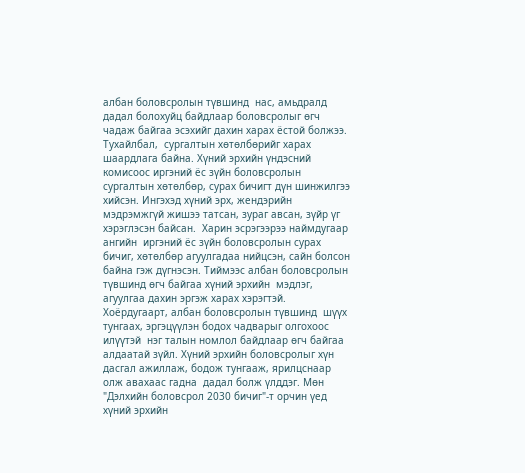албан боловсролын түвшинд  нас, амьдралд дадал болохуйц байдлаар боловсролыг өгч чадаж байгаа эсэхийг дахин харах ёстой болжээ. Тухайлбал,  сургалтын хөтөлбөрийг харах шаардлага байна. Хүний эрхийн үндэсний  комисоос иргэний ёс зүйн боловсролын сургалтын хөтөлбөр, сурах бичигт дүн шинжилгээ хийсэн. Ингэхэд хүний эрх, жендэрийн мэдрэмжгүй жишээ татсан, зураг авсан, зүйр үг хэрэглэсэн байсан.  Харин эсрэгээрээ наймдугаар ангийн  иргэний ёс зүйн боловсролын сурах бичиг, хөтөлбөр агуулгадаа нийцсэн, сайн болсон байна гэж дүгнэсэн. Тиймээс албан боловсролын түвшинд өгч байгаа хүний эрхийн  мэдлэг, агуулгаа дахин эргэж харах хэрэгтэй. Хоёрдугаарт, албан боловсролын түвшинд  шүүх тунгаах, эргэцүүлэн бодох чадварыг олгохоос  илүүтэй  нэг талын номлол байдлаар өгч байгаа алдаатай зүйл. Хүний эрхийн боловсролыг хүн дасгал ажиллаж, бодож тунгааж, ярилцснаар  олж авахаас гадна  дадал болж үлддэг. Мөн "Дэлхийн боловсрол 2030 бичиг"-т орчин үед хүний эрхийн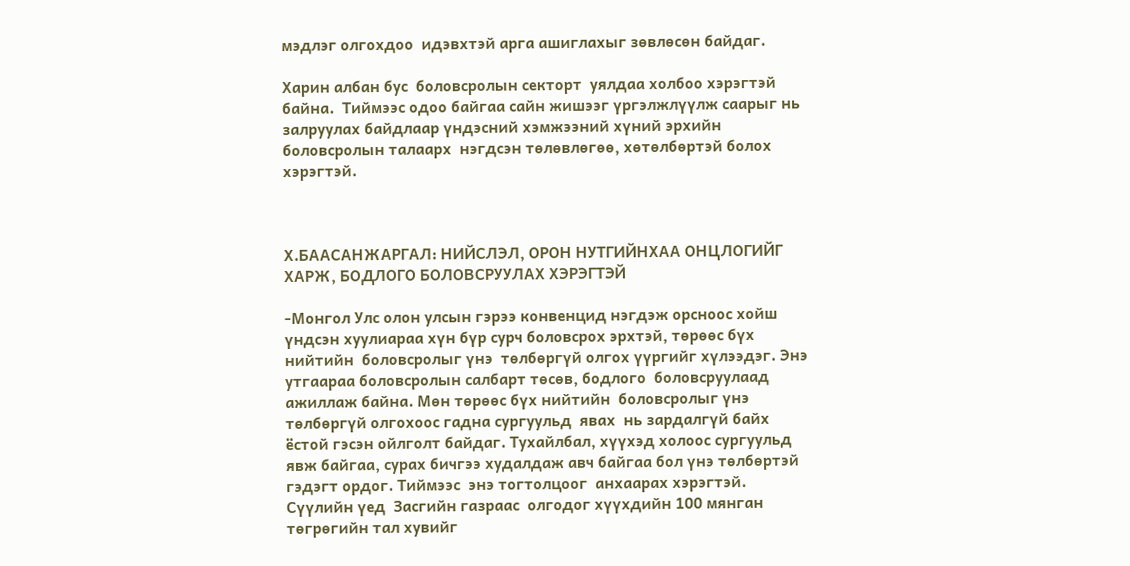мэдлэг олгохдоо  идэвхтэй арга ашиглахыг зөвлөсөн байдаг.

Харин албан бус  боловсролын секторт  уялдаа холбоо хэрэгтэй байна.  Тиймээс одоо байгаа сайн жишээг үргэлжлүүлж саарыг нь залруулах байдлаар үндэсний хэмжээний хүний эрхийн боловсролын талаарх  нэгдсэн төлөвлөгөө, хөтөлбөртэй болох хэрэгтэй.



Х.БААСАНЖАРГАЛ: НИЙСЛЭЛ, ОРОН НУТГИЙНХАА ОНЦЛОГИЙГ ХАРЖ, БОДЛОГО БОЛОВСРУУЛАХ ХЭРЭГТЭЙ

-Монгол Улс олон улсын гэрээ конвенцид нэгдэж орсноос хойш үндсэн хуулиараа хүн бүр сурч боловсрох эрхтэй, төрөөс бүх нийтийн  боловсролыг үнэ  төлбөргүй олгох үүргийг хүлээдэг. Энэ утгаараа боловсролын салбарт төсөв, бодлого  боловсруулаад ажиллаж байна. Мөн төрөөс бүх нийтийн  боловсролыг үнэ  төлбөргүй олгохоос гадна сургуульд  явах  нь зардалгүй байх  ёстой гэсэн ойлголт байдаг. Тухайлбал, хүүхэд холоос сургуульд явж байгаа, сурах бичгээ худалдаж авч байгаа бол үнэ төлбөртэй гэдэгт ордог. Тиймээс  энэ тогтолцоог  анхаарах хэрэгтэй. Сүүлийн үед  Засгийн газраас  олгодог хүүхдийн 100 мянган төгрөгийн тал хувийг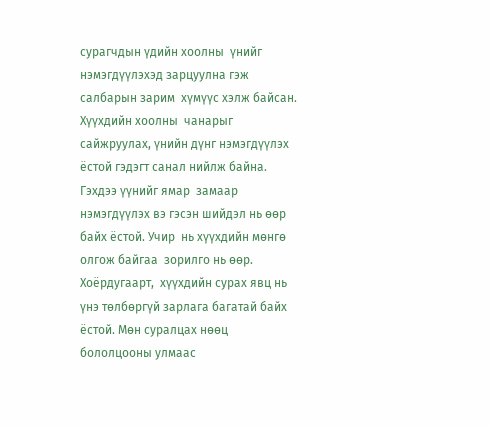сурагчдын үдийн хоолны  үнийг нэмэгдүүлэхэд зарцуулна гэж   салбарын зарим  хүмүүс хэлж байсан. Хүүхдийн хоолны  чанарыг сайжруулах, үнийн дүнг нэмэгдүүлэх ёстой гэдэгт санал нийлж байна. Гэхдээ үүнийг ямар  замаар нэмэгдүүлэх вэ гэсэн шийдэл нь өөр байх ёстой. Учир  нь хүүхдийн мөнгө олгож байгаа  зорилго нь өөр.  Хоёрдугаарт,  хүүхдийн сурах явц нь үнэ төлбөргүй зарлага багатай байх ёстой. Мөн суралцах нөөц бололцооны улмаас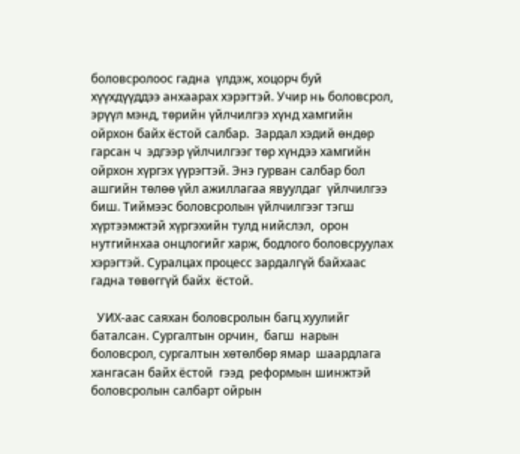боловсролоос гадна  үлдэж, хоцорч буй хүүхдүүддээ анхаарах хэрэгтэй. Учир нь боловсрол, эрүүл мэнд, төрийн үйлчилгээ хүнд хамгийн ойрхон байх ёстой салбар.  Зардал хэдий өндөр гарсан ч  эдгээр үйлчилгээг төр хүндээ хамгийн ойрхон хүргэх үүрэгтэй. Энэ гурван салбар бол ашгийн төлөө үйл ажиллагаа явуулдаг  үйлчилгээ биш. Тиймээс боловсролын үйлчилгээг тэгш хүртээмжтэй хүргэхийн тулд нийслэл,  орон нутгийнхаа онцлогийг харж, бодлого боловсруулах хэрэгтэй. Суралцах процесс зардалгүй байхаас гадна төвөггүй байх  ёстой.

  УИХ-аас саяхан боловсролын багц хуулийг баталсан. Сургалтын орчин,  багш  нарын боловсрол, сургалтын хөтөлбөр ямар  шаардлага хангасан байх ёстой  гээд  реформын шинжтэй боловсролын салбарт ойрын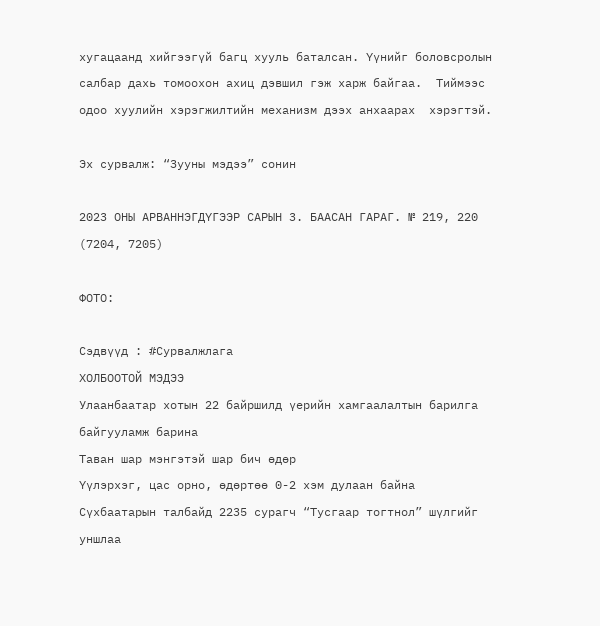хугацаанд хийгээгүй багц хууль баталсан. Үүнийг боловсролын салбар дахь томоохон ахиц дэвшил гэж харж байгаа.  Тиймээс  одоо хуулийн хэрэгжилтийн механизм дээх анхаарах  хэрэгтэй.

Эх сурвалж: “Зууны мэдээ” сонин

2023 ОНЫ АРВАННЭГДҮГЭЭР САРЫН 3. БААСАН ГАРАГ. № 219, 220 (7204, 7205)

ФОТО:

Сэдвүүд : #Сурвалжлага
ХОЛБООТОЙ МЭДЭЭ
Улаанбаатар хотын 22 байршилд үерийн хамгаалалтын барилга байгууламж барина
Таван шар мэнгэтэй шар бич өдөр
Үүлэрхэг, цас орно, өдөртөө 0-2 хэм дулаан байна
Сүхбаатарын талбайд 2235 сурагч “Тусгаар тогтнол” шүлгийг уншлаа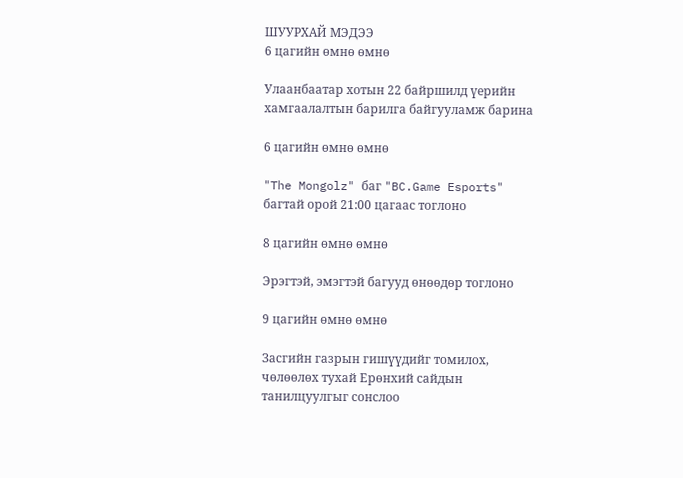ШУУРХАЙ МЭДЭЭ
6 цагийн өмнө өмнө

Улаанбаатар хотын 22 байршилд үерийн хамгаалалтын барилга байгууламж барина

6 цагийн өмнө өмнө

"The Mongolz" баг "BC.Game Esports" багтай орой 21:00 цагаас тоглоно

8 цагийн өмнө өмнө

Эрэгтэй, эмэгтэй багууд өнөөдөр тоглоно

9 цагийн өмнө өмнө

Засгийн газрын гишүүдийг томилох, чөлөөлөх тухай Ерөнхий сайдын танилцуулгыг сонслоо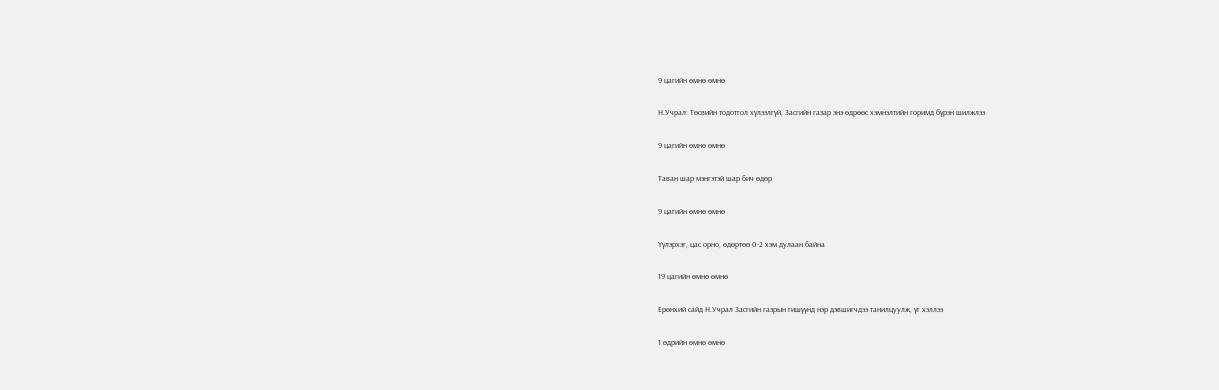9 цагийн өмнө өмнө

Н.Учрал: Төсвийн тодотгол хүлээлгүй, Засгийн газар энэ өдрөөс хэмнэлтийн горимд бүрэн шилжлээ

9 цагийн өмнө өмнө

Таван шар мэнгэтэй шар бич өдөр

9 цагийн өмнө өмнө

Үүлэрхэг, цас орно, өдөртөө 0-2 хэм дулаан байна

19 цагийн өмнө өмнө

Ерөнхий сайд Н.Учрал Засгийн газрын гишүүнд нэр дэвшигчдээ танилцуулж, үг хэллээ

1 өдрийн өмнө өмнө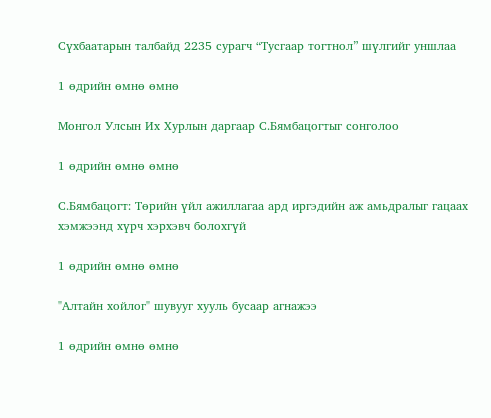Сүхбаатарын талбайд 2235 сурагч “Тусгаар тогтнол” шүлгийг уншлаа

1 өдрийн өмнө өмнө

Монгол Улсын Их Хурлын даргаар С.Бямбацогтыг сонголоо

1 өдрийн өмнө өмнө

С.Бямбацогт: Төрийн үйл ажиллагаа ард иргэдийн аж амьдралыг гацаах хэмжээнд хүрч хэрхэвч болохгүй

1 өдрийн өмнө өмнө

"Алтайн хойлог" шувууг хууль бусаар агнажээ

1 өдрийн өмнө өмнө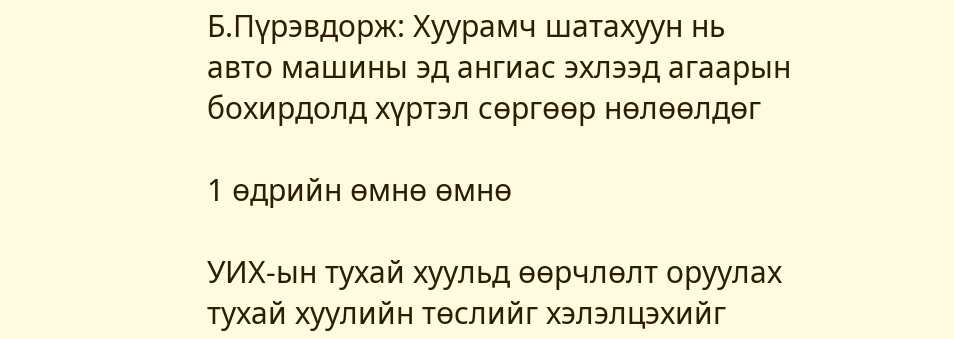Б.Пүрэвдорж: Хуурамч шатахуун нь авто машины эд ангиас эхлээд агаарын бохирдолд хүртэл сөргөөр нөлөөлдөг

1 өдрийн өмнө өмнө

УИХ-ын тухай хуульд өөрчлөлт оруулах тухай хуулийн төслийг хэлэлцэхийг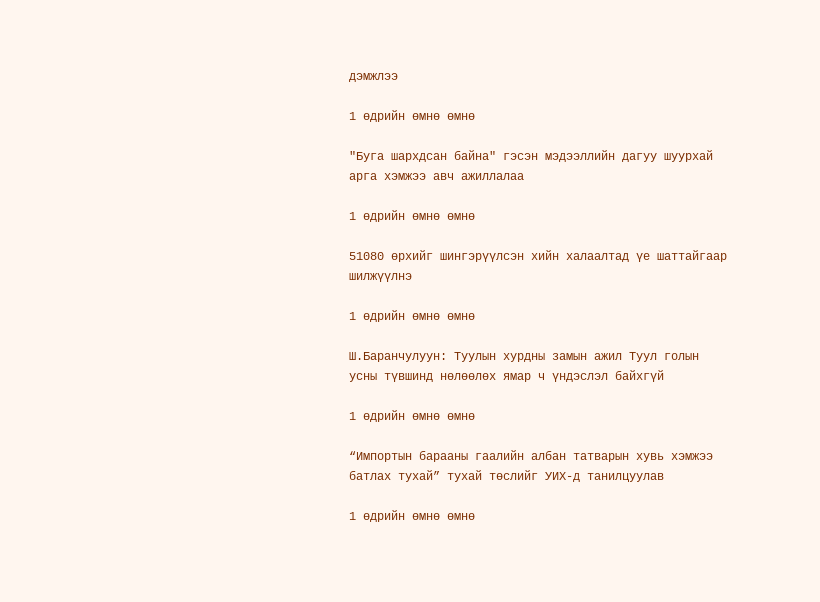дэмжлээ

1 өдрийн өмнө өмнө

"Буга шархдсан байна" гэсэн мэдээллийн дагуу шуурхай арга хэмжээ авч ажиллалаа

1 өдрийн өмнө өмнө

51080 өрхийг шингэрүүлсэн хийн халаалтад үе шаттайгаар шилжүүлнэ

1 өдрийн өмнө өмнө

Ш.Баранчулуун: Туулын хурдны замын ажил Туул голын усны түвшинд нөлөөлөх ямар ч үндэслэл байхгүй

1 өдрийн өмнө өмнө

“Импортын барааны гаалийн албан татварын хувь хэмжээ батлах тухай” тухай төслийг УИХ-д танилцуулав

1 өдрийн өмнө өмнө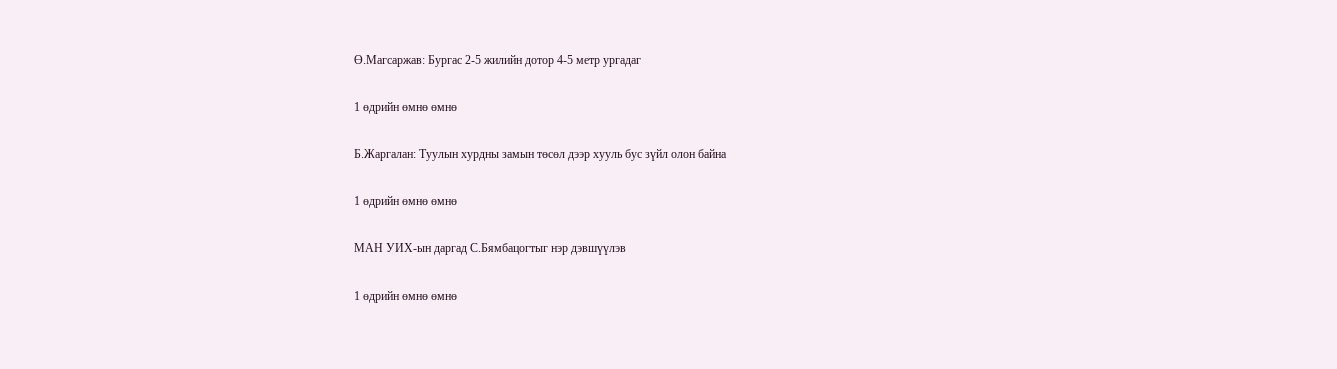Ө.Магсаржав: Бургас 2-5 жилийн дотор 4-5 метр ургадаг

1 өдрийн өмнө өмнө

Б.Жаргалан: Туулын хурдны замын төсөл дээр хууль бус зүйл олон байна

1 өдрийн өмнө өмнө

МАН УИХ-ын даргад С.Бямбацогтыг нэр дэвшүүлэв

1 өдрийн өмнө өмнө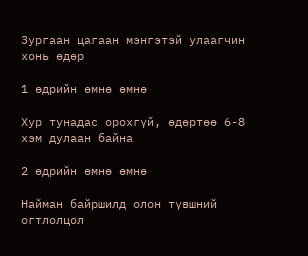Зургаан цагаан мэнгэтэй улаагчин хонь өдөр

1 өдрийн өмнө өмнө

Хур тунадас орохгүй, өдөртөө 6-8 хэм дулаан байна

2 өдрийн өмнө өмнө

Найман байршилд олон түвшний огтлолцол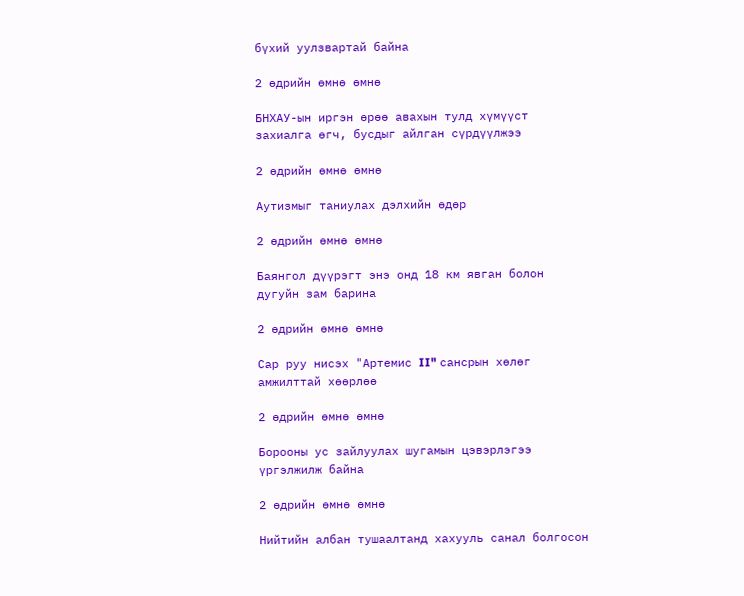бүхий уулзвартай байна

2 өдрийн өмнө өмнө

БНХАУ-ын иргэн өрөө авахын тулд хүмүүст захиалга өгч, бусдыг айлган сүрдүүлжээ

2 өдрийн өмнө өмнө

Аутизмыг таниулах дэлхийн өдөр

2 өдрийн өмнө өмнө

Баянгол дүүрэгт энэ онд 18 км явган болон дугуйн зам барина

2 өдрийн өмнө өмнө

Сар руу нисэх "Артемис II" сансрын хөлөг амжилттай хөөрлөө

2 өдрийн өмнө өмнө

Борооны ус зайлуулах шугамын цэвэрлэгээ үргэлжилж байна

2 өдрийн өмнө өмнө

Нийтийн албан тушаалтанд хахууль санал болгосон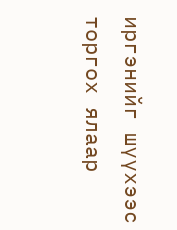иргэнийг шүүхээс торгох ялаар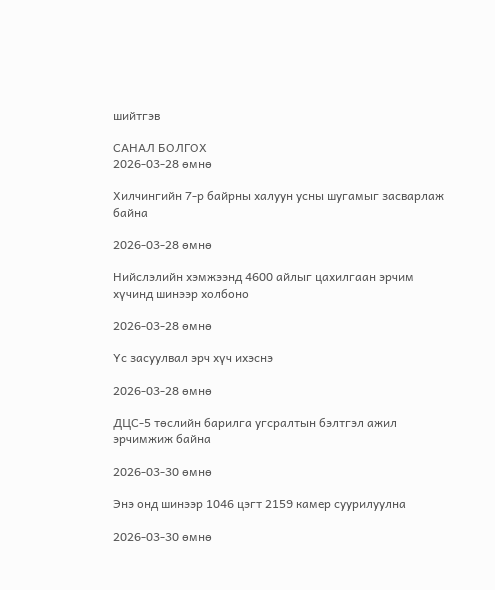шийтгэв

САНАЛ БОЛГОХ
2026-03-28 өмнө

Хилчингийн 7-р байрны халуун усны шугамыг засварлаж байна

2026-03-28 өмнө

Нийслэлийн хэмжээнд 4600 айлыг цахилгаан эрчим хүчинд шинээр холбоно

2026-03-28 өмнө

Үс засуулвал эрч хүч ихэснэ

2026-03-28 өмнө

ДЦС-5 төслийн барилга угсралтын бэлтгэл ажил эрчимжиж байна

2026-03-30 өмнө

Энэ онд шинээр 1046 цэгт 2159 камер суурилуулна

2026-03-30 өмнө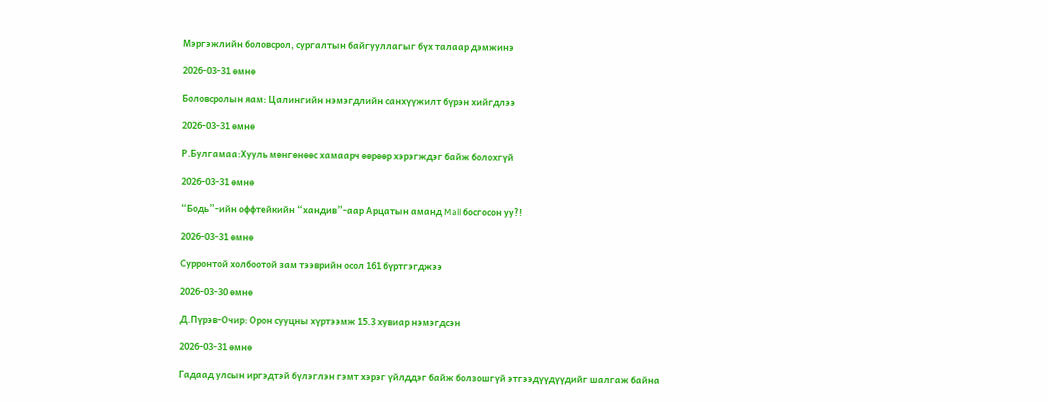Мэргэжлийн боловсрол, сургалтын байгууллагыг бүх талаар дэмжинэ

2026-03-31 өмнө

Боловсролын яам: Цалингийн нэмэгдлийн санхүүжилт бүрэн хийгдлээ

2026-03-31 өмнө

Р.Булгамаа:Хууль мөнгөнөөс хамаарч өөрөөр хэрэгждэг байж болохгүй

2026-03-31 өмнө

“Бодь”-ийн оффтейкийн “хандив”-аар Арцатын аманд Mall босгосон уу?!

2026-03-31 өмнө

Сурронтой холбоотой зам тээврийн осол 161 бүртгэгджээ

2026-03-30 өмнө

Д.Пүрэв-Очир: Орон сууцны хүртээмж 15.3 хувиар нэмэгдсэн

2026-03-31 өмнө

Гадаад улсын иргэдтэй бүлэглэн гэмт хэрэг үйлддэг байж болзошгүй этгээдүүдүүдийг шалгаж байна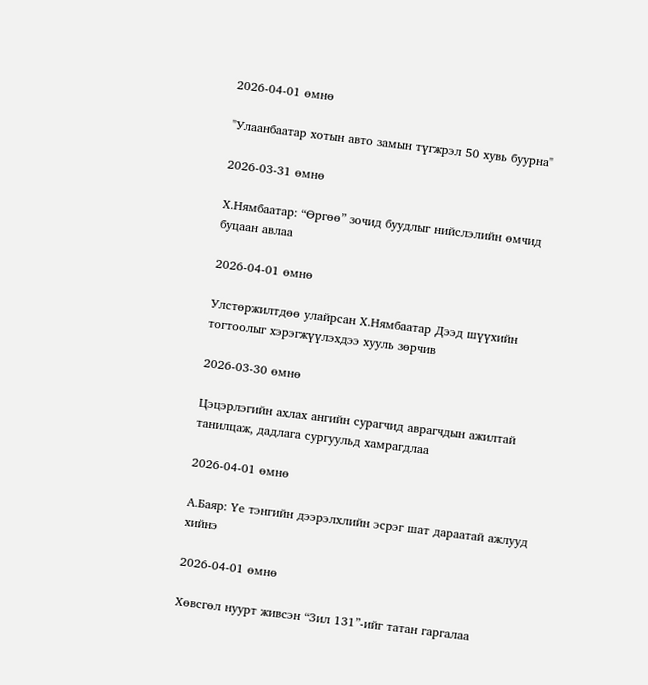2026-04-01 өмнө

"Улаанбаатар хотын авто замын түгжрэл 50 хувь буурна"

2026-03-31 өмнө

Х.Нямбаатар: “Өргөө” зочид буудлыг нийслэлийн өмчид буцаан авлаа

2026-04-01 өмнө

Улстөржилтдөө улайрсан Х.Нямбаатар Дээд шүүхийн тогтоолыг хэрэгжүүлэхдээ хууль зөрчив

2026-03-30 өмнө

Цэцэрлэгийн ахлах ангийн сурагчид аврагчдын ажилтай танилцаж, дадлага сургуульд хамрагдлаа

2026-04-01 өмнө

А.Баяр: Үе тэнгийн дээрэлхлийн эсрэг шат дараатай ажлууд хийнэ

2026-04-01 өмнө

Хөвсгөл нуурт живсэн “Зил 131”-ийг татан гаргалаа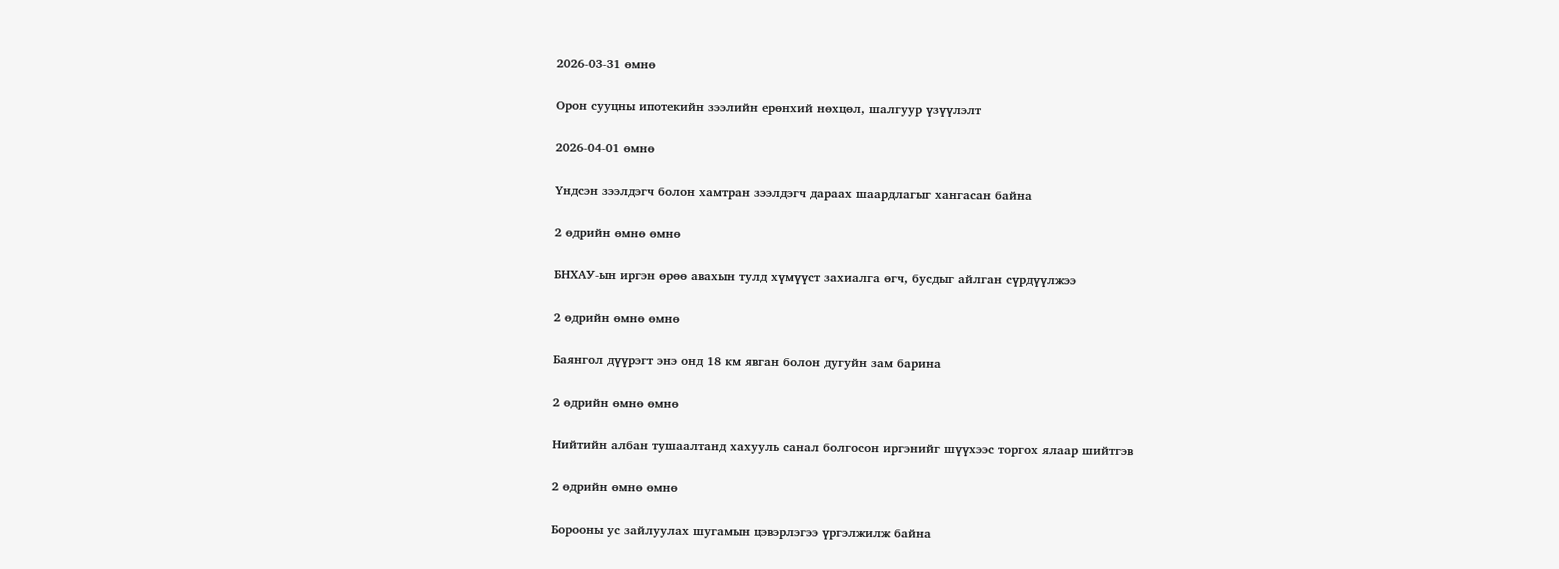2026-03-31 өмнө

Орон сууцны ипотекийн зээлийн ерөнхий нөхцөл, шалгуур үзүүлэлт

2026-04-01 өмнө

Үндсэн зээлдэгч болон хамтран зээлдэгч дараах шаардлагыг хангасан байна

2 өдрийн өмнө өмнө

БНХАУ-ын иргэн өрөө авахын тулд хүмүүст захиалга өгч, бусдыг айлган сүрдүүлжээ

2 өдрийн өмнө өмнө

Баянгол дүүрэгт энэ онд 18 км явган болон дугуйн зам барина

2 өдрийн өмнө өмнө

Нийтийн албан тушаалтанд хахууль санал болгосон иргэнийг шүүхээс торгох ялаар шийтгэв

2 өдрийн өмнө өмнө

Борооны ус зайлуулах шугамын цэвэрлэгээ үргэлжилж байна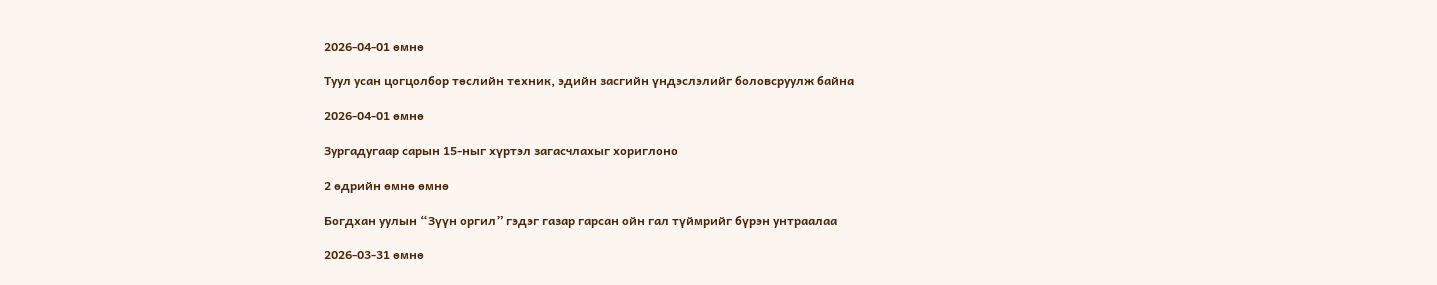2026-04-01 өмнө

Туул усан цогцолбор төслийн техник, эдийн засгийн үндэслэлийг боловсруулж байна

2026-04-01 өмнө

Зургадугаар сарын 15-ныг хүртэл загасчлахыг хориглоно

2 өдрийн өмнө өмнө

Богдхан уулын “Зүүн оргил” гэдэг газар гарсан ойн гал түймрийг бүрэн унтраалаа

2026-03-31 өмнө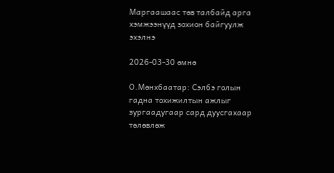Маргаашаас төв талбайд арга хэмжээнүүд зохион байгуулж эхэлнэ

2026-03-30 өмнө

О.Мөнхбаатар: Сэлбэ голын гадна тохижилтын ажлыг зургаадугаар сард дуусгахаар төлөвлөж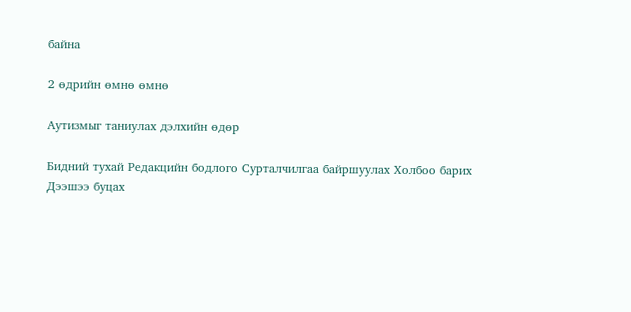байна

2 өдрийн өмнө өмнө

Аутизмыг таниулах дэлхийн өдөр

Бидний тухай Редакцийн бодлого Сурталчилгаа байршуулах Холбоо барих Дээшээ буцах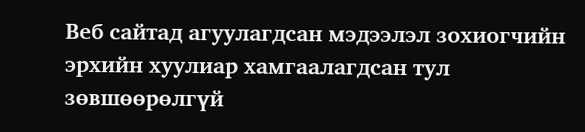Веб сайтад агуулагдсан мэдээлэл зохиогчийн эрхийн хуулиар хамгаалагдсан тул зөвшөөрөлгүй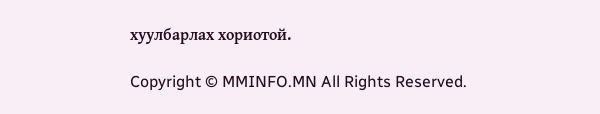хуулбарлах хориотой.

Copyright © MMINFO.MN All Rights Reserved.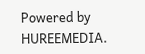Powered by HUREEMEDIA.